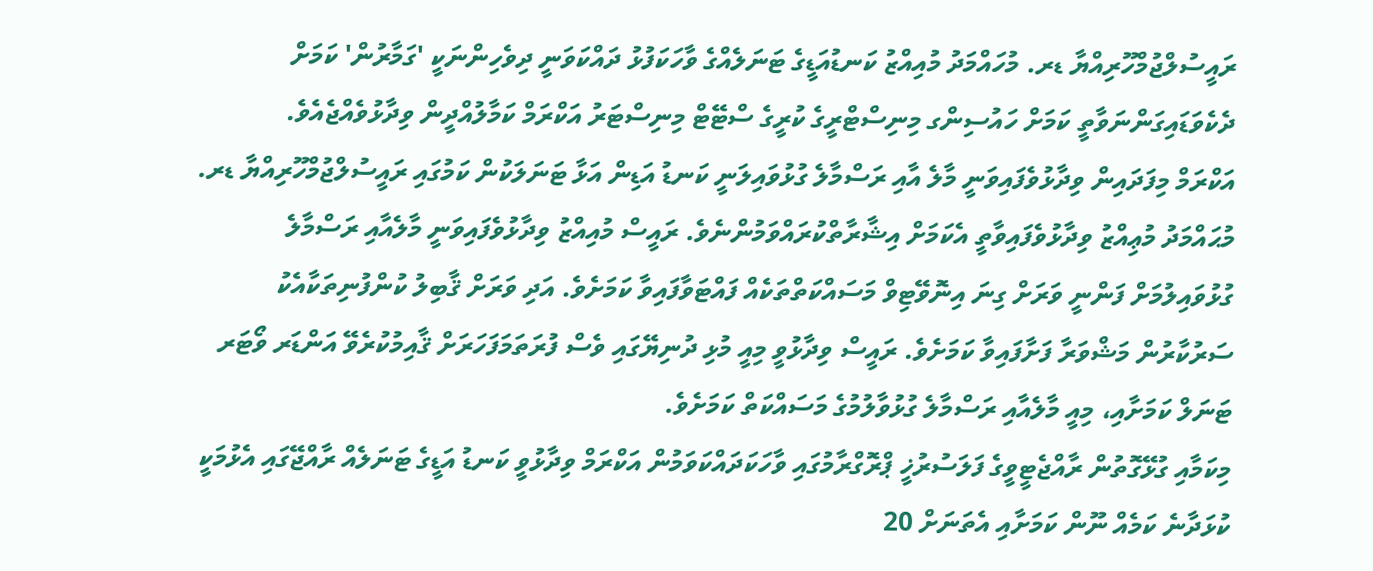ރައީސުލްޖުމްހޫރިއްޔާ ޑރ. މުހައްމަދު މުއިއްޒު ކަނޑުއަޑީގެ ޓަނަލެއްގެ ވާހަކަފުޅު ދައްކަވަނީ ދިވެހިންނަކީ 'ގަމާރުން' ކަމަށް ދެކެވަޑައިގަންނަވާތީ ކަމަށް ހައުސިންގ މިނިސްޓްރީގެ ކުރީގެ ސްޓޭޓް މިނިސްޓަރު އަކްރަމް ކަމާލުއްދީން ވިދާޅުވެއްޖެއެވެ.
އަކްރަމް މިފަދައިން ވިދާޅުވެފައިވަނީ މާލެ އާއި ރަސްމާލެ ގުޅުވައިލަނީ ކަނޑު އަޑިން އަޅާ ޓަނަލަކުން ކަމުގައި ރައީސުލްޖުމްހޫރިއްޔާ ޑރ. މުޙައްމަދު މުޢިއްޒު ވިދާޅުވެފައިވާތީ އެކަމަށް އިޝާރާތްކުރައްވަމުންނެވެ. ރައީސް މުއިއްޒު ވިދާޅުވެފައިވަނީ މާލެއާއި ރަސްމާލެ ގުޅުވައިލުމަށް ފަންނީ ވަރަށް ގިނަ އިނޮވޭޓިވް މަސައްކަތްތަކެއް ފައްޓަވާފައިވާ ކަމަށެވެ. އަދި ވަރަށް ޤާބިލު ކުންފުނިތަކާއެކު ސަރުކާރުން މަޝްވަރާ ފަށާފައިވާ ކަމަށެވެ. ރައީސް ވިދާޅުވީ މިއީ މުޅި ދުނިޔޭގައި ވެސް ފުރަތަމަފަހަރަށް ޤާއިމުކުރެވޭ އަންޑަރ ވޯޓަރ ޓަނަލް ކަމަށާއި، މިއީ މާލެއާއި ރަސްމާލެ ގުޅުވާލުމުގެ މަސައްކަތް ކަމަށެވެ.
މިކަމާއި ގުޅޭގޮތުން ރާއްޖެޓީވީގެ ފަލަސުރުޚީ ޕްރޮގްރާމުގައި ވާހަކަދައްކަވަމުން އަކްރަމް ވިދާޅުވީ ކަނޑު އަޑީގެ ޓަނަލެއް ރާއްޖޭގައި އެޅުމަކީ ކުޅަދާނެ ކަމެއް ނޫން ކަމަށާއި އެތަނަށް 20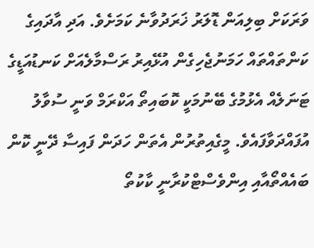ވަރަކަށް ބިލިއަން ޑޮލަރު ޚަރަދުވާނެ ކަމަށެވެ. އަދި އާދައިގެ ކަންތައްތައް ހަމަނުޖެހިގެން އުޅޭއިރު ރަސްމާލެއަށް ކަނޑުއަޑީގެ ޓަނަލެއް އެޅުމުގެ ބޭނުމަކީ ކޮބައިތޯ އަކްރަމް ވަނީ ސުވާލު އުފައްދަވާފައެވެ. މީގެއިތުރުން އެތަން ހަދަން ފައިސާ ދޭނީ ކޮން ބައެއްތޯއާއި އިންވެސްޓްކުރާނީ ކާކުތޯ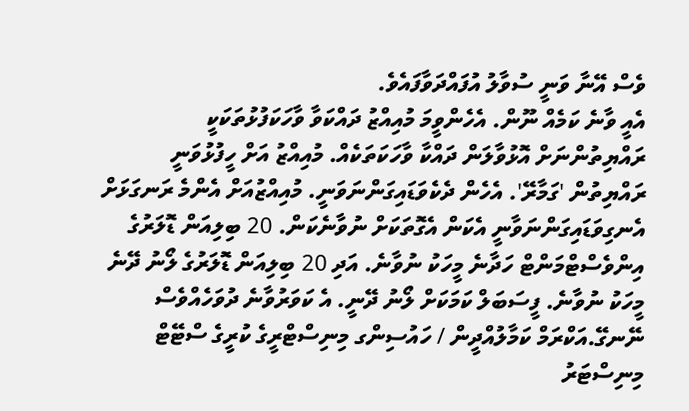ވެސް އޭނާ ވަނީ ސުވާލު އުފައްދަވާފައެވެ.
އެއީ ވާނެ ކަމެއް ނޫން. އެހެންވީމަ މުއިއްޒު ދައްކަވާ ވާހަކަފުޅުތަކަކީ ރައްޔިތުންނަށް އޮޅުވާލަން ދައްކާ ވާހަކަތަކެއް. މުއިއްޒު އަށް ހީފުޅުވަނީ ރައްޔިތުން 'ގަމާރޭ'. އެހެން ދެކެވަޑައިގަންނަވަނީ. މުއިއްޒުއަށް އެންމެ ރަނގަޅަށް އެނގިވަޑައިގަންނަވާނީ އެކަން އެގޮތަކަށް ނުވާނެކަން. 20 ބިލިއަން ޑޮލަރުގެ އިންވެސްޓްމަންޓް ހަދާނެ މީހަކު ނުވާނެ. އަދި 20 ބިލިއަން ޑޮލަރުގެ ލޯނު ދޭނެ މީހަކު ނުވާނެ. ފީސަބަލް ކަމަކަށް ލޯނު ދޭނީ. އެ ކަވަރުވާނެ ދުވަހެއްވެސް ނޭނގޭ.އަކްރަމް ކަމާލުއްދީން / ހައުސިންގ މިނިސްޓްރީގެ ކުރީގެ ސްޓޭޓް މިނިސްޓަރު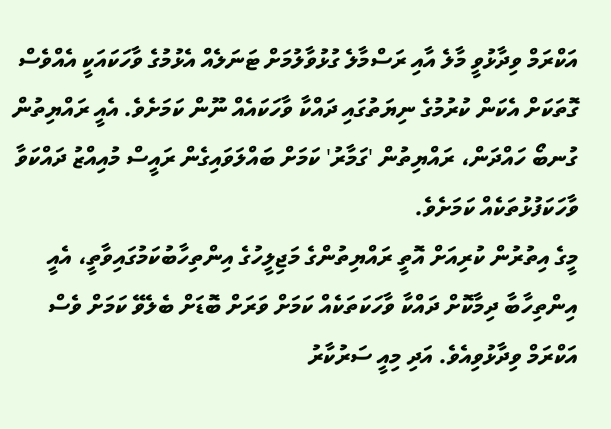އަކްރަމް ވިދާޅުވީ މާލެ އާއި ރަސްމާލެ ގުޅުވާލުމަށް ޓަނަލެއް އެޅުމުގެ ވާހަކައަކީ އެއްވެސް ގޮތަކަށް އެކަން ކުރުމުގެ ނިޔަތުގައި ދައްކާ ވާހަކައެއް ނޫން ކަމަށެވެ. އެއީ ރައްޔިތުން ގުނބޯ ހައްދަން، ރައްޔިތުން 'ގަމާރު' ކަމަށް ބައްލަވައިގެން ރައީސް މުއިއްޒު ދައްކަވާ ވާހަކަފުޅުތަކެއް ކަމަށެވެ.
މީގެ އިތުރުން ކުރިއަށް އޮތީ ރައްޔިތުންގެ މަޖިލީހުގެ އިންތިހާބުކަމުގައިވާތީ، އެއީ އިންތިހާބާ ދިމާކޮށް ދައްކާ ވާހަކަތަކެއް ކަމަށް ވަރަށް ބޮޑަށް ބެލެވޭ ކަމަށް ވެސް އަކްރަމް ވިދާޅުވިއެވެ. އަދި މިއީ ސަރުކާރު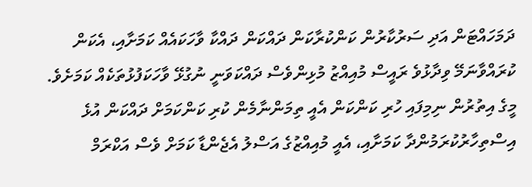ދަމަހައްޓަން އަދި ސަރުކާރުން ކަންކުރާކަން ދައްކަން ދައްކާ ވާހަކައެއް ކަމަށާއި، އެކަން ކުރައްވާނަމޭ ވިދާޅުވެ ރައީސް މުއިއްޒު މުޅިންވެސް ދައްކަވަނީ ނުގުޅޭ ވާހަކަފުޅުތަކެއް ކަމަށެވެ. މީގެ އިތުރުން ނިމިފައި ހުރި ކަންކަން އެއީ ތިމަންނާމެން ކުރި ކަންކަމަށް ދައްކަން އުޅެ އިސްތިހާރުކުރަމުންދާ ކަމަށާއި، އެއީ މުއިއްޒުގެ އަސްލު އެޖެންޑާ ކަމަށް ވެސް އަކްރަމް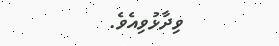ވިދާޅުވިއެވެ.